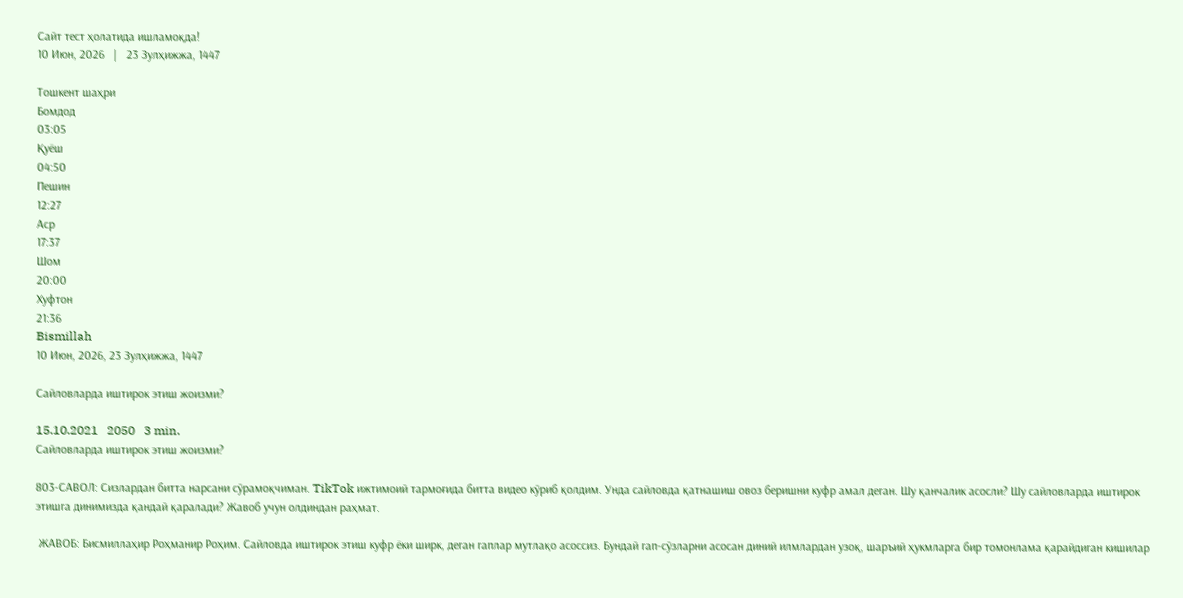Сайт тест ҳолатида ишламоқда!
10 Июн, 2026   |   23 Зулҳижжа, 1447

Тошкент шаҳри
Бомдод
03:05
Қуёш
04:50
Пешин
12:27
Аср
17:37
Шом
20:00
Хуфтон
21:36
Bismillah
10 Июн, 2026, 23 Зулҳижжа, 1447

Cайловларда иштирок этиш жоизми?

15.10.2021   2050   3 min.
Cайловларда иштирок этиш жоизми?

803-САВОЛ: Сизлардан битта нарсани сўрамоқчиман. TikTok ижтимоий тармоғида битта видео кўриб қолдим. Унда сайловда қатнашиш овоз беришни куфр амал деган. Шу қанчалик асосли? Шу сайловларда иштирок этишга динимизда қандай қаралади? Жавоб учун олдиндан раҳмат.

 ЖАВОБ: Бисмиллаҳир Роҳманир Роҳим. Сайловда иштирок этиш куфр ёки ширк, деган гаплар мутлақо асоссиз. Бундай гап-сўзларни асосан диний илмлардан узоқ, шаръий ҳукмларга бир томонлама қарайдиган кишилар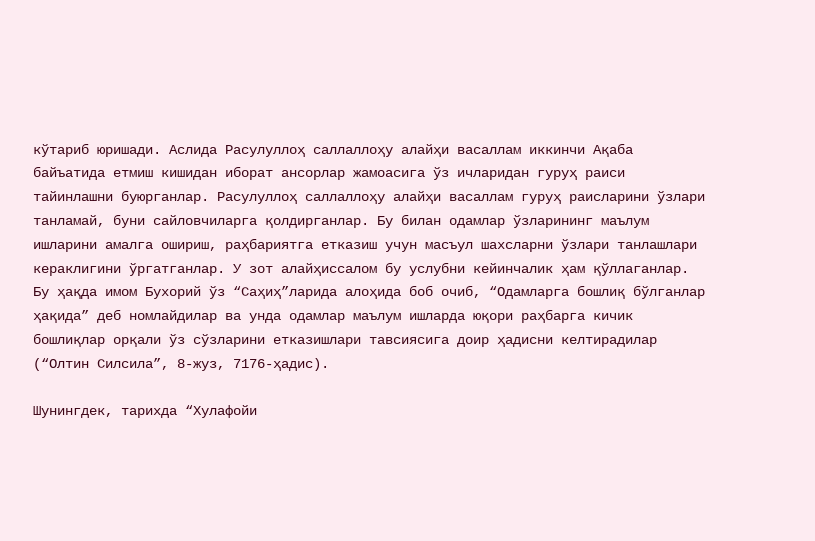кўтариб юришади. Аслида Расулуллоҳ саллаллоҳу алайҳи васаллам иккинчи Ақаба байъатида етмиш кишидан иборат ансорлар жамоасига ўз ичларидан гуруҳ раиси тайинлашни буюрганлар. Расулуллоҳ саллаллоҳу алайҳи васаллам гуруҳ раисларини ўзлари танламай, буни сайловчиларга қолдирганлар. Бу билан одамлар ўзларининг маълум ишларини амалга ошириш, раҳбариятга етказиш учун масъул шахсларни ўзлари танлашлари кераклигини ўргатганлар. У зот алайҳиссалом бу услубни кейинчалик ҳам қўллаганлар. Бу ҳақда имом Бухорий ўз “Саҳиҳ”ларида алоҳида боб очиб, “Одамларга бошлиқ бўлганлар ҳақида” деб номлайдилар ва унда одамлар маълум ишларда юқори раҳбарга кичик бошлиқлар орқали ўз сўзларини етказишлари тавсиясига доир ҳадисни келтирадилар (“Олтин Силсила”, 8-жуз, 7176-ҳадис).

Шунингдек, тарихда “Хулафойи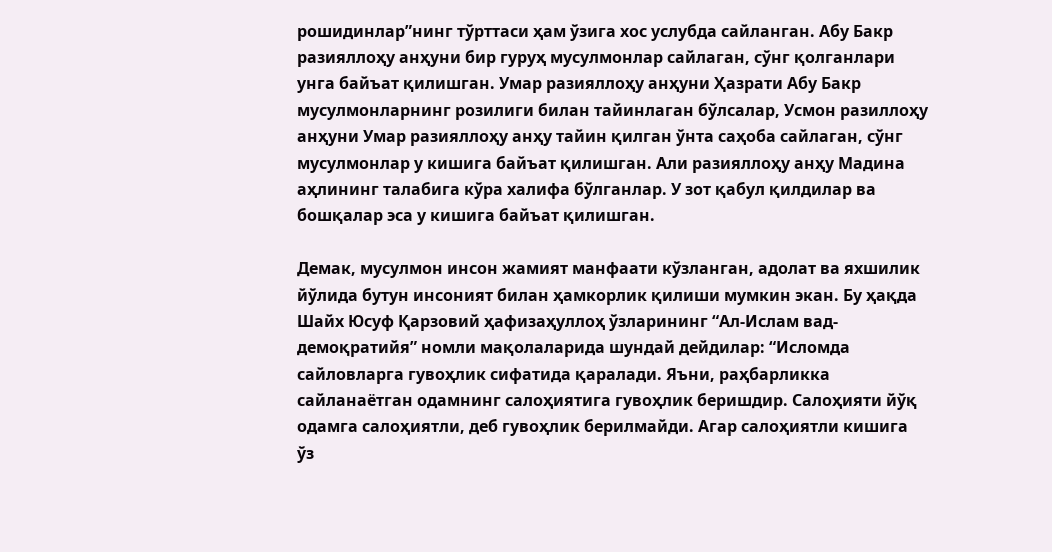рошидинлар”нинг тўрттаси ҳам ўзига хос услубда сайланган. Абу Бакр разияллоҳу анҳуни бир гуруҳ мусулмонлар сайлаган, сўнг қолганлари унга байъат қилишган. Умар разияллоҳу анҳуни Ҳазрати Абу Бакр мусулмонларнинг розилиги билан тайинлаган бўлсалар, Усмон разиллоҳу анҳуни Умар разияллоҳу анҳу тайин қилган ўнта саҳоба сайлаган, сўнг мусулмонлар у кишига байъат қилишган. Али разияллоҳу анҳу Мадина аҳлининг талабига кўра халифа бўлганлар. У зот қабул қилдилар ва бошқалар эса у кишига байъат қилишган.

Демак, мусулмон инсон жамият манфаати кўзланган, адолат ва яхшилик йўлида бутун инсоният билан ҳамкорлик қилиши мумкин экан. Бу ҳақда Шайх Юсуф Қарзовий ҳафизаҳуллоҳ ўзларининг “Ал-Ислам вад- демоқратийя” номли мақолаларида шундай дейдилар: “Исломда сайловларга гувоҳлик сифатида қаралади. Яъни, раҳбарликка сайланаётган одамнинг салоҳиятига гувоҳлик беришдир. Салоҳияти йўқ одамга салоҳиятли, деб гувоҳлик берилмайди. Агар салоҳиятли кишига ўз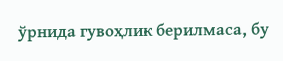ўрнида гувоҳлик берилмаса, бу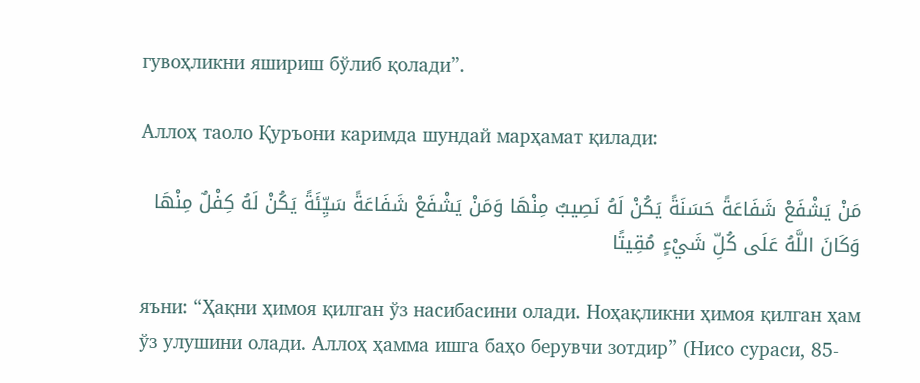гувоҳликни яшириш бўлиб қолади”.

Аллоҳ таоло Қуръони каримда шундай марҳамат қилади:

مَنْ يَشْفَعْ شَفَاعَةً حَسَنَةً يَكُنْ لَهُ نَصِيبٌ مِنْهَا وَمَنْ يَشْفَعْ شَفَاعَةً سَيِّئَةً يَكُنْ لَهُ كِفْلٌ مِنْهَا وَكَانَ اللَّهُ عَلَى كُلِّ شَيْءٍ مُقِيتًا

яъни: “Ҳақни ҳимоя қилган ўз насибасини олади. Ноҳақликни ҳимоя қилган ҳам ўз улушини олади. Аллоҳ ҳамма ишга баҳо берувчи зотдир” (Нисо сураси, 85-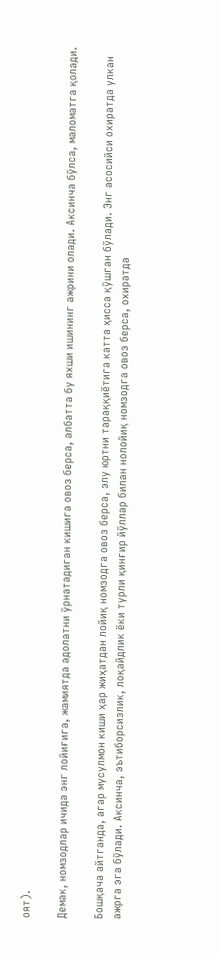оят).

Демак, номзодлар ичида энг лойиғига, жамиятда адолатни ўрнатадиган кишига овоз берса, албатта бу яхши ишининг ажрини олади. Аксинча бўлса, маломатга қолади.

Бошқача айтганда, агар мусулмон киши ҳар жиҳатдан лойиқ номзодга овоз берса, элу юртни тараққиётига катта ҳисса қўшган бўлади. Энг асосийси охиратда улкан ажрга эга бўлади. Аксинча, эътиборсизлик, лоқайдлик ёки турли қинғир йўллар билан нолойиқ номзодга овоз берса, охиратда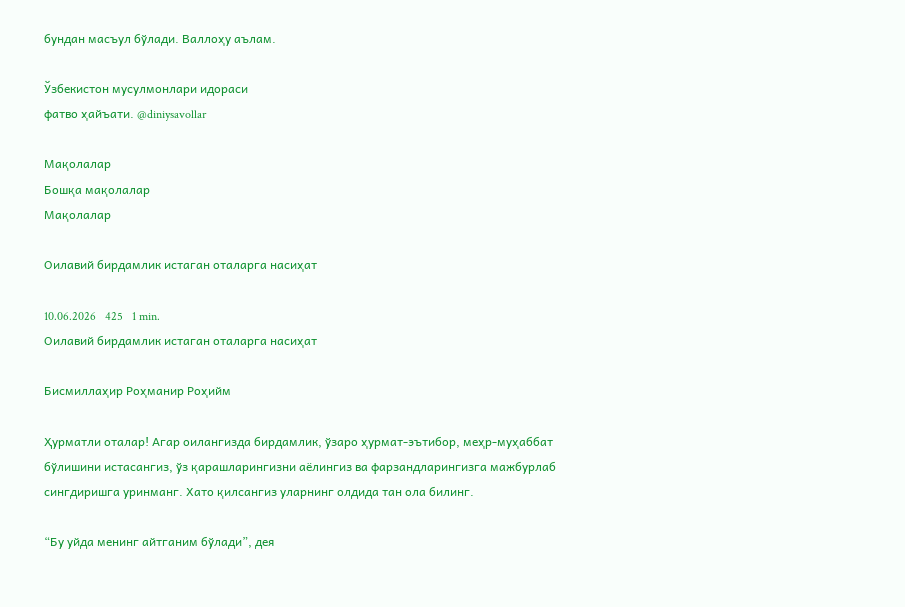бундан масъул бўлади. Валлоҳу аълам.

Ўзбекистон мусулмонлари идораси
фатво ҳайъати. @diniysavollar

Мақолалар
Бошқа мақолалар
Мақолалар

Оилавий бирдамлик истаган оталарга насиҳат

10.06.2026   425   1 min.
Оилавий бирдамлик истаган оталарга насиҳат

Бисмиллаҳир Роҳманир Роҳийм

Ҳурматли оталар! Агар оилангизда бирдамлик, ўзаро ҳурмат-эътибор, меҳр-муҳаббат бўлишини истасангиз, ўз қарашларингизни аёлингиз ва фарзандларингизга мажбурлаб сингдиришга уринманг. Хато қилсангиз уларнинг олдида тан ола билинг.

“Бу уйда менинг айтганим бўлади”, дея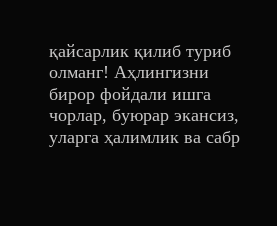қайсарлик қилиб туриб олманг! Аҳлингизни бирор фойдали ишга чорлар, буюрар экансиз, уларга ҳалимлик ва сабр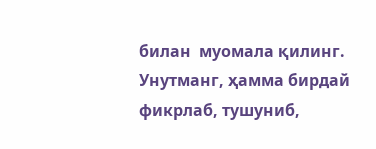билан  муомала қилинг. Унутманг, ҳамма бирдай фикрлаб, тушуниб,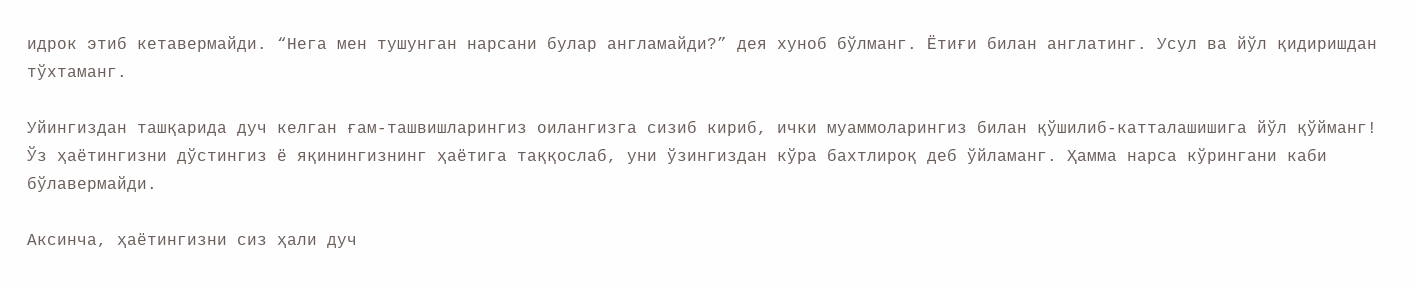идрок этиб кетавермайди. “Нега мен тушунган нарсани булар англамайди?” дея хуноб бўлманг. Ётиғи билан англатинг. Усул ва йўл қидиришдан тўхтаманг.

Уйингиздан ташқарида дуч келган ғам-ташвишларингиз оилангизга сизиб кириб, ички муаммоларингиз билан қўшилиб-катталашишига йўл қўйманг! Ўз ҳаётингизни дўстингиз ё яқинингизнинг ҳаётига таққослаб, уни ўзингиздан кўра бахтлироқ деб ўйламанг. Ҳамма нарса кўрингани каби бўлавермайди.

Аксинча, ҳаётингизни сиз ҳали дуч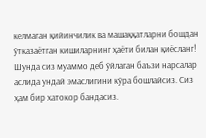келмаган қийинчилик ва машаққатларни бошдан ўтказаётган кишиларнинг ҳаёти билан қиёсланг! Шунда сиз муаммо деб ўйлаган баъзи нарсалар аслида ундай эмаслигини кўра бошлайсиз. Сиз ҳам бир хатокор бандасиз.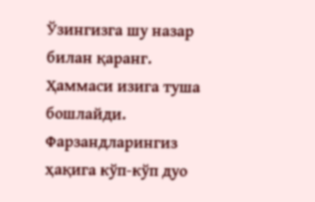Ўзингизга шу назар билан қаранг. Ҳаммаси изига туша бошлайди. Фарзандларингиз ҳақига кўп-кўп дуо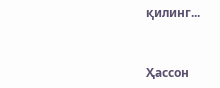қилинг...


Ҳассон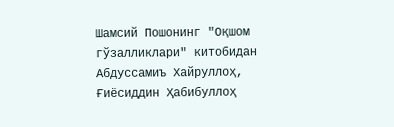Шамсий Пошонинг "Оқшом гўзалликлари" китобидан
Абдуссамиъ Хайруллоҳ, Ғиёсиддин Ҳабибуллоҳ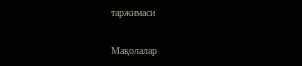таржимаси

Мақолалар